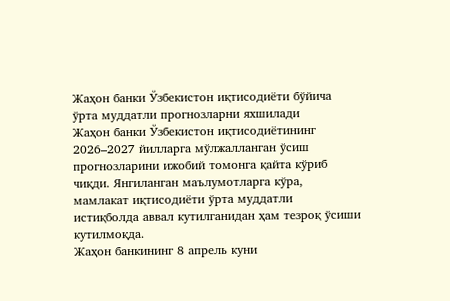Жаҳон банки Ўзбекистон иқтисодиёти бўйича ўрта муддатли прогнозларни яхшилади
Жаҳон банки Ўзбекистон иқтисодиётининг 2026–2027 йилларга мўлжалланган ўсиш прогнозларини ижобий томонга қайта кўриб чиқди. Янгиланган маълумотларга кўра, мамлакат иқтисодиёти ўрта муддатли истиқболда аввал кутилганидан ҳам тезроқ ўсиши кутилмоқда.
Жаҳон банкининг 8 апрель куни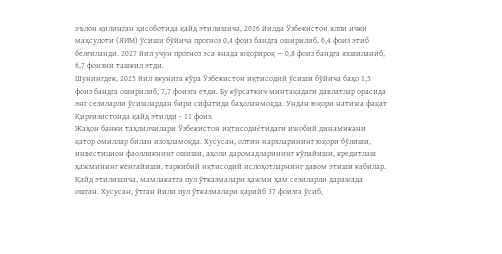эълон қилинган ҳисоботида қайд этилишича, 2026 йилда Ўзбекистон ялпи ички маҳсулоти (ЯИМ) ўсиши бўйича прогноз 0,4 фоиз бандга оширилиб, 6,4 фоиз этиб белгиланди. 2027 йил учун прогноз эса янада юқорироқ — 0,8 фоиз бандга яхшиланиб, 6,7 фоизни ташкил этди.
Шунингдек, 2025 йил якунига кўра Ўзбекистон иқтисодий ўсиши бўйича баҳо 1,5 фоиз бандга оширилиб, 7,7 фоизга етди. Бу кўрсаткич минтақадаги давлатлар орасида энг сезиларли ўсишлардан бири сифатида баҳоланмоқда. Ундан юқори натижа фақат Қирғизистонда қайд этилди - 11 фоиз.
Жаҳон банки таҳлилчилари Ўзбекистон иқтисодиётидаги ижобий динамикани қатор омиллар билан изоҳламоқда. Хусусан, олтин нархларининг юқори бўлиши, инвестицион фаолликнинг ошиши, аҳоли даромадларининг кўпайиши, кредитлаш ҳажмининг кенгайиши, таркибий иқтисодий ислоҳотларнинг давом этиши кабилар.
Қайд этилишича, мамлакатга пул ўтказмалари ҳажми ҳам сезиларли даражада ошган. Хусусан, ўтган йили пул ўтказмалари қарийб 37 фоизга ўсиб,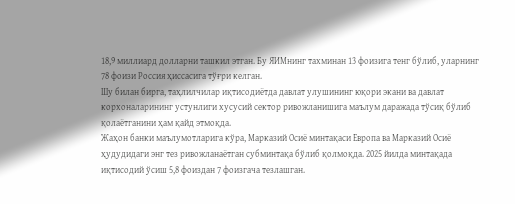18,9 миллиард долларни ташкил этган. Бу ЯИМнинг тахминан 13 фоизига тенг бўлиб, уларнинг 78 фоизи Россия ҳиссасига тўғри келган.
Шу билан бирга, таҳлилчилар иқтисодиётда давлат улушининг юқори экани ва давлат корхоналарининг устунлиги хусусий сектор ривожланишига маълум даражада тўсиқ бўлиб қолаётганини ҳам қайд этмоқда.
Жаҳон банки маълумотларига кўра, Марказий Осиё минтақаси Европа ва Марказий Осиё ҳудудидаги энг тез ривожланаётган субминтақа бўлиб қолмоқда. 2025 йилда минтақада иқтисодий ўсиш 5,8 фоиздан 7 фоизгача тезлашган.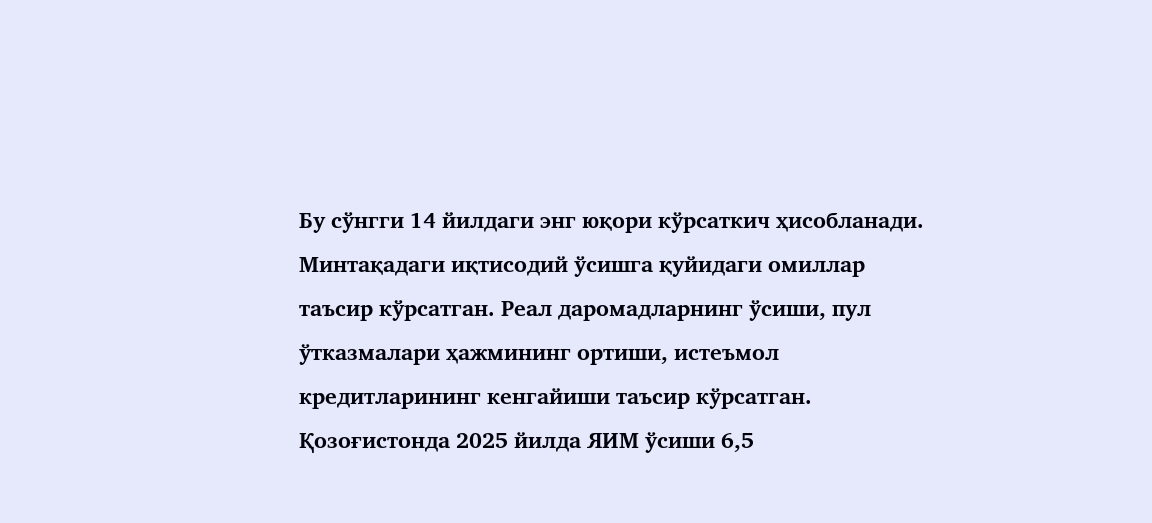Бу сўнгги 14 йилдаги энг юқори кўрсаткич ҳисобланади.
Минтақадаги иқтисодий ўсишга қуйидаги омиллар таъсир кўрсатган. Реал даромадларнинг ўсиши, пул ўтказмалари ҳажмининг ортиши, истеъмол кредитларининг кенгайиши таъсир кўрсатган.
Қозоғистонда 2025 йилда ЯИМ ўсиши 6,5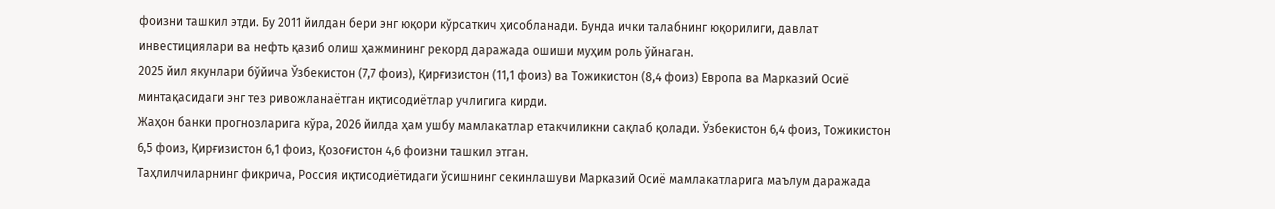фоизни ташкил этди. Бу 2011 йилдан бери энг юқори кўрсаткич ҳисобланади. Бунда ички талабнинг юқорилиги, давлат инвестициялари ва нефть қазиб олиш ҳажмининг рекорд даражада ошиши муҳим роль ўйнаган.
2025 йил якунлари бўйича Ўзбекистон (7,7 фоиз), Қирғизистон (11,1 фоиз) ва Тожикистон (8,4 фоиз) Европа ва Марказий Осиё минтақасидаги энг тез ривожланаётган иқтисодиётлар учлигига кирди.
Жаҳон банки прогнозларига кўра, 2026 йилда ҳам ушбу мамлакатлар етакчиликни сақлаб қолади. Ўзбекистон 6,4 фоиз, Тожикистон 6,5 фоиз, Қирғизистон 6,1 фоиз, Қозоғистон 4,6 фоизни ташкил этган.
Таҳлилчиларнинг фикрича, Россия иқтисодиётидаги ўсишнинг секинлашуви Марказий Осиё мамлакатларига маълум даражада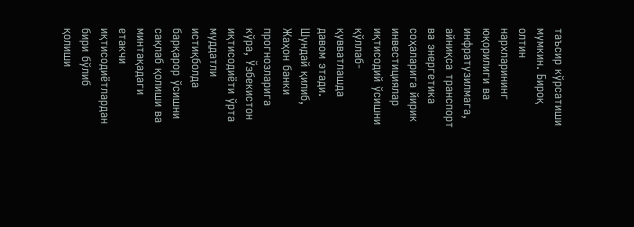таъсир кўрсатиши мумкин. Бироқ олтин нархларининг юқорилиги ва инфратузилмага, айниқса транспорт ва энергетика соҳаларига йирик инвестициялар иқтисодий ўсишни қўллаб-қувватлашда давом этади.
Шундай қилиб, Жаҳон банки прогнозларига кўра, Ўзбекистон иқтисодиёти ўрта муддатли истиқболда барқарор ўсишни сақлаб қолиши ва минтақадаги етакчи иқтисодиётлардан бири бўлиб қолиши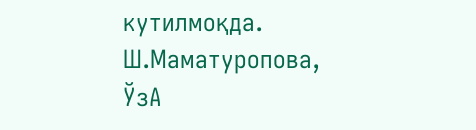кутилмоқда.
Ш.Маматуропова,
ЎзА